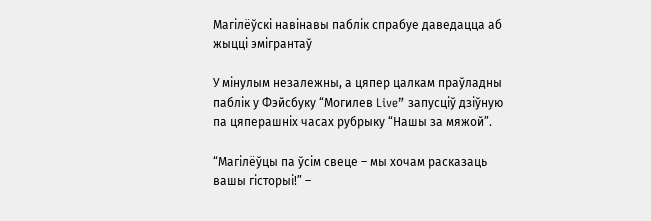Магілёўскі навінавы паблік спрабуе даведацца аб жыцці эмігрантаў

У мінулым незалежны, а цяпер цалкам праўладны паблік у Фэйсбуку “Могилев Live” запусціў дзіўную па цяперашніх часах рубрыку “Нашы за мяжой”.

“Магілёўцы па ўсім свеце – мы хочам расказаць вашы гісторыі!” –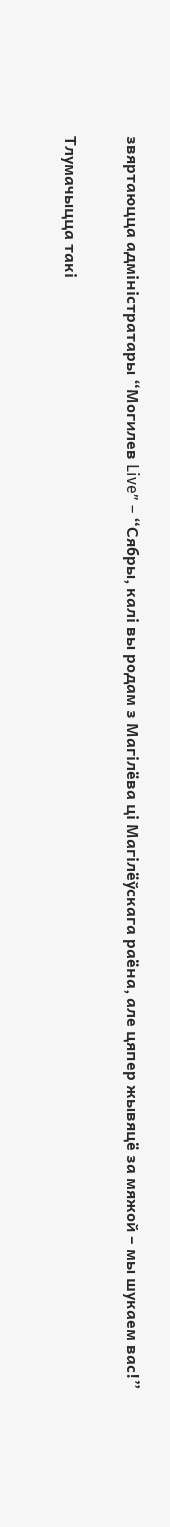звяртаюцца адміністратары “Могилев Live” – “Сябры, калі вы родам з Магілёва ці Магілёўскага раёна, але цяпер жывяцё за мяжой – мы шукаем вас!”

Тлумачыцца такі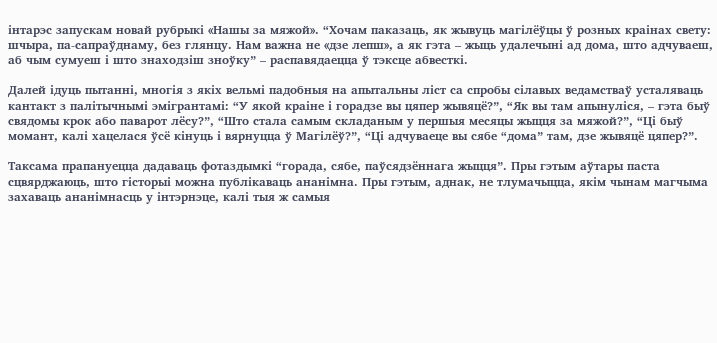інтарэс запускам новай рубрыкі «Нашы за мяжой». “Хочам паказаць, як жывуць магілёўцы ў розных краінах свету: шчыра, па-сапраўднаму, без глянцу. Нам важна не «дзе лепш», а як гэта – жыць удалечыні ад дома, што адчуваеш, аб чым сумуеш і што знаходзіш зноўку” – распавядаецца ў тэксце абвесткі.

Далей ідуць пытанні, многія з якіх вельмі падобныя на апытальны ліст са спробы сілавых ведамстваў усталяваць кантакт з палітычнымі эмігрантамі: “У якой краіне і горадзе вы цяпер жывяцё?”, “Як вы там апынуліся, – гэта быў свядомы крок або паварот лёсу?”, “Што стала самым складаным у першыя месяцы жыцця за мяжой?”, “Ці быў момант, калі хацелася ўсё кінуць і вярнуцца ў Магілёў?”, “Ці адчуваеце вы сябе “дома” там, дзе жывяцё цяпер?”.

Таксама прапануецца дадаваць фотаздымкі “горада, сябе, паўсядзённага жыцця”. Пры гэтым аўтары паста сцвярджаюць, што гісторыі можна публікаваць ананімна. Пры гэтым, аднак, не тлумачыцца, якім чынам магчыма захаваць ананімнасць у інтэрнэце, калі тыя ж самыя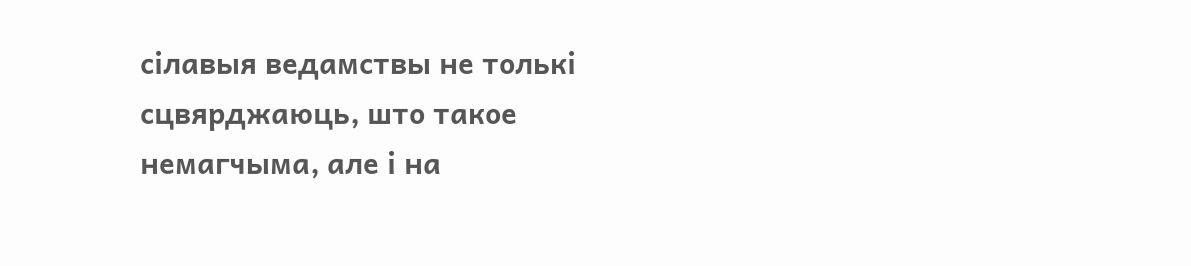сілавыя ведамствы не толькі сцвярджаюць, што такое немагчыма, але і на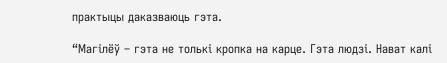практыцы даказваюць гэта.

“Магілёў – гэта не толькі кропка на карце. Гэта людзі. Нават калі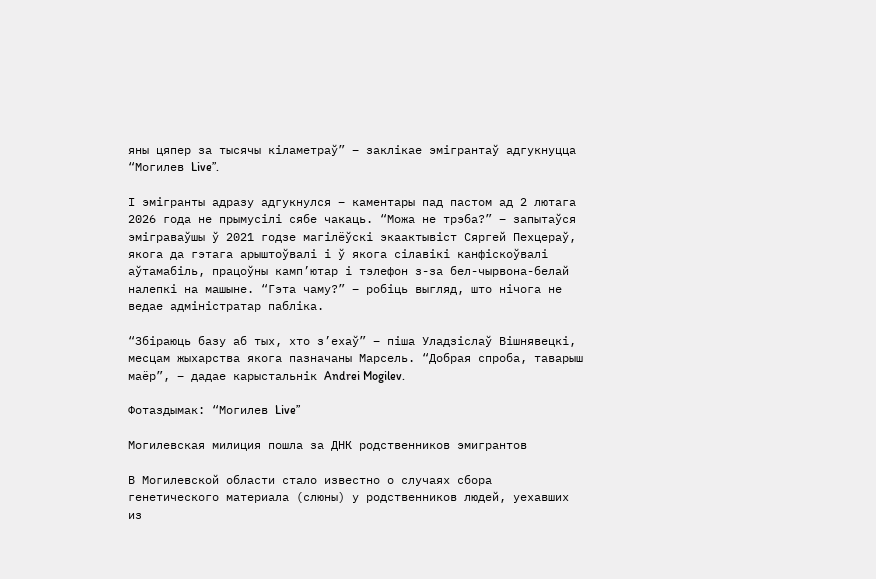яны цяпер за тысячы кіламетраў” – заклікае эмігрантаў адгукнуцца “Могилев Live”.

І эмігранты адразу адгукнулся – каментары пад пастом ад 2 лютага 2026 года не прымусілі сябе чакаць. “Можа не трэба?” – запытаўся эміграваўшы ў 2021 годзе магілёўскі экаактывіст Сяргей Пехцераў, якога да гэтага арыштоўвалі і ў якога сілавікі канфіскоўвалі аўтамабіль, працоўны камп’ютар і тэлефон з-за бел-чырвона-белай налепкі на машыне. “Гэта чаму?” – робіць выгляд, што нічога не ведае адміністратар пабліка.

“Збіраюць базу аб тых, хто з’ехаў” – піша Уладзіслаў Вішнявецкі, месцам жыхарства якога пазначаны Марсель. “Добрая спроба, таварыш маёр”, – дадае карыстальнік Andrei Mogilev.

Фотаздымак: “Могилев Live”

Могилевская милиция пошла за ДНК родственников эмигрантов

В Могилевской области стало известно о случаях сбора генетического материала (слюны) у родственников людей, уехавших из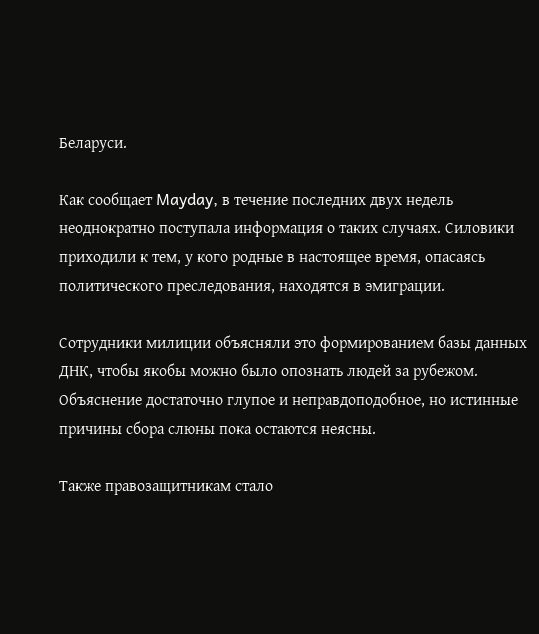Беларуси.

Как сообщает Mayday, в течение последних двух недель неоднократно поступала информация о таких случаях. Силовики приходили к тем, у кого родные в настоящее время, опасаясь политического преследования, находятся в эмиграции.

Сотрудники милиции объясняли это формированием базы данных ДНК, чтобы якобы можно было опознать людей за рубежом. Объяснение достаточно глупое и неправдоподобное, но истинные причины сбора слюны пока остаются неясны.

Также правозащитникам стало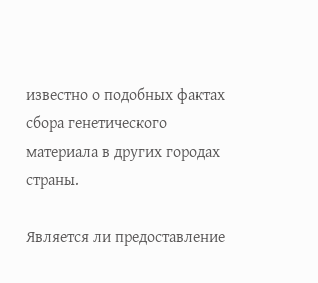известно о подобных фактах сбора генетического материала в других городах страны.

Является ли предоставление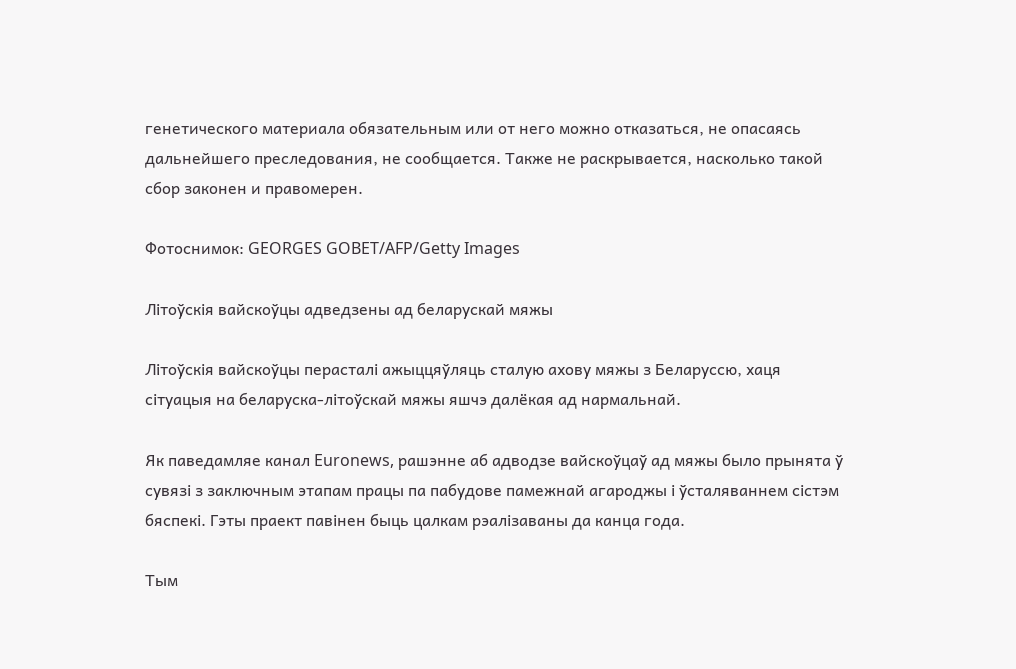генетического материала обязательным или от него можно отказаться, не опасаясь дальнейшего преследования, не сообщается. Также не раскрывается, насколько такой сбор законен и правомерен.

Фотоснимок: GEORGES GOBET/AFP/Getty Images

Літоўскія вайскоўцы адведзены ад беларускай мяжы

Літоўскія вайскоўцы перасталі ажыццяўляць сталую ахову мяжы з Беларуссю, хаця сітуацыя на беларуска-літоўскай мяжы яшчэ далёкая ад нармальнай.

Як паведамляе канал Euronews, рашэнне аб адводзе вайскоўцаў ад мяжы было прынята ў сувязі з заключным этапам працы па пабудове памежнай агароджы і ўсталяваннем сістэм бяспекі. Гэты праект павінен быць цалкам рэалізаваны да канца года.

Тым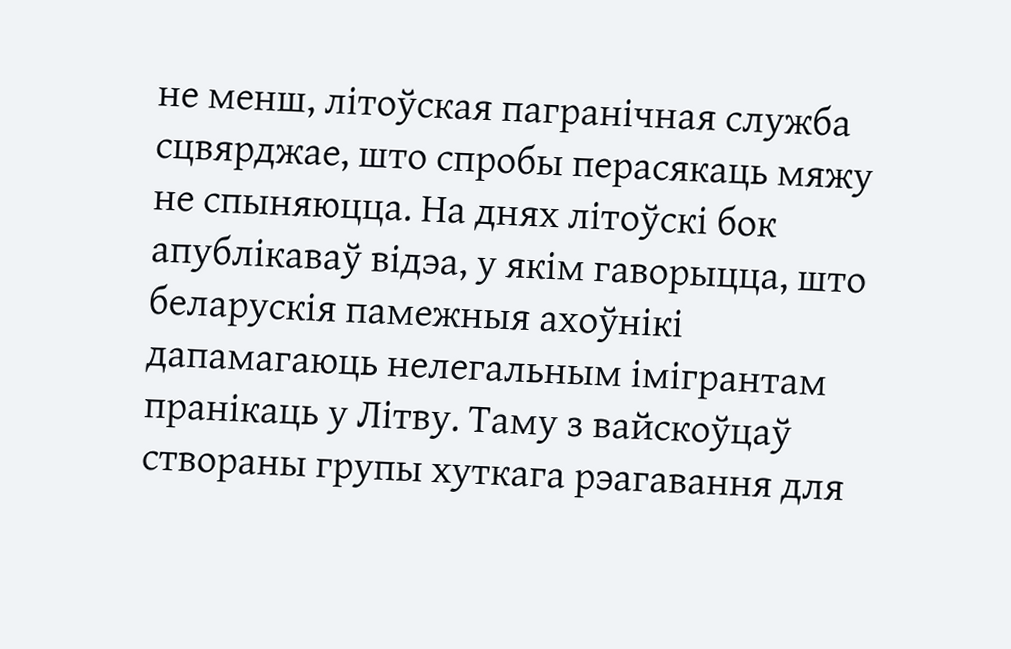не менш, літоўская пагранічная служба сцвярджае, што спробы перасякаць мяжу не спыняюцца. На днях літоўскі бок апублікаваў відэа, у якім гаворыцца, што беларускія памежныя ахоўнікі дапамагаюць нелегальным імігрантам пранікаць у Літву. Таму з вайскоўцаў створаны групы хуткага рэагавання для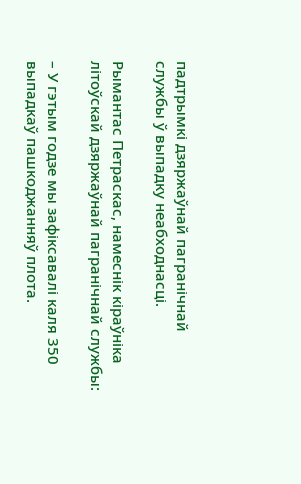падтрымкі дзяржаўнай пагранічнай службы ў выпадку неабходнасці.

Рымантас Петраскас, намеснік кіраўніка літоўскай дзяржаўнай пагранічнай службы:

– У гэтым годзе мы зафіксавалі каля 350 выпадкаў пашкоджанняў плота.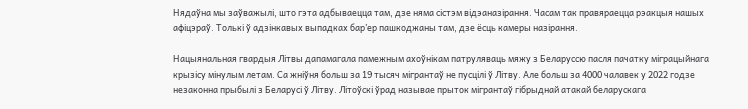Нядаўна мы заўважылі, што гэта адбываецца там, дзе няма сістэм відэаназірання. Часам так правяраецца рэакцыя нашых афіцэраў. Толькі ў адзінкавых выпадках бар’ер пашкоджаны там, дзе ёсць камеры назірання.

Нацыянальная гвардыя Літвы дапамагала памежным ахоўнікам патруляваць мяжу з Беларуссю пасля пачатку міграцыйнага крызісу мінулым летам. Са жніўня больш за 19 тысяч мігрантаў не пусцілі ў Літву. Але больш за 4000 чалавек у 2022 годзе незаконна прыбылі з Беларусі ў Літву. Літоўскі ўрад называе прыток мігрантаў гібрыднай атакай беларускага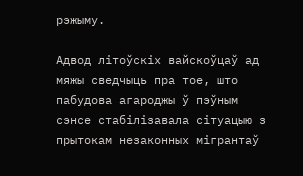рэжыму.

Адвод літоўскіх вайскоўцаў ад мяжы сведчыць пра тое, што пабудова агароджы ў пэўным сэнсе стабілізавала сітуацыю з прытокам незаконных мігрантаў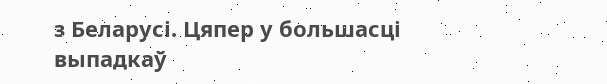з Беларусі. Цяпер у большасці выпадкаў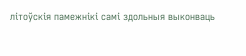літоўскія памежнікі самі здольныя выконваць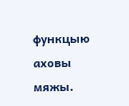функцыю аховы мяжы.